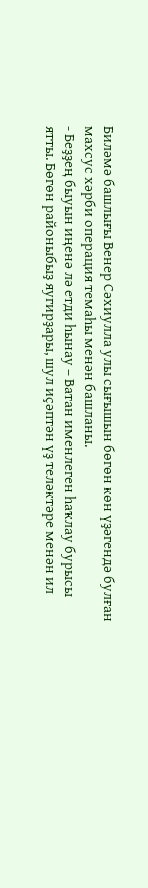Биләмә башлығы Венер Сәхиулла улы сығышын бөгөн көн үҙәгендә булған махсус хәрби операция темаһы менән башланы.
- Беҙҙең быуын иңенә лә етди һынау – Ватан именлеген һаҡлау бурысы ятты. Бөгөн районыбыҙ яугирҙары, шул иҫәптән үҙ теләктәре менән ил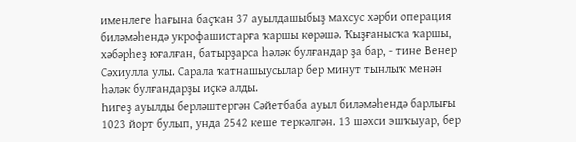именлеге һағына баҫҡан 37 ауылдашыбыҙ махсус хәрби операция биләмәһендә укрофашистарға ҡаршы көрәшә. Ҡыҙғанысҡа ҡаршы, хәбәрһеҙ юғалған, батырҙарса һәләк булғандар ҙа бар, - тине Венер Сәхиулла улы. Сарала ҡатнашыусылар бер минут тынлыҡ менән һәләк булғандарҙы иҫкә алды.
Һигеҙ ауылды берләштергән Сәйетбаба ауыл биләмәһендә барлығы 1023 йорт булып, унда 2542 кеше теркәлгән. 13 шәхси эшҡыуар, бер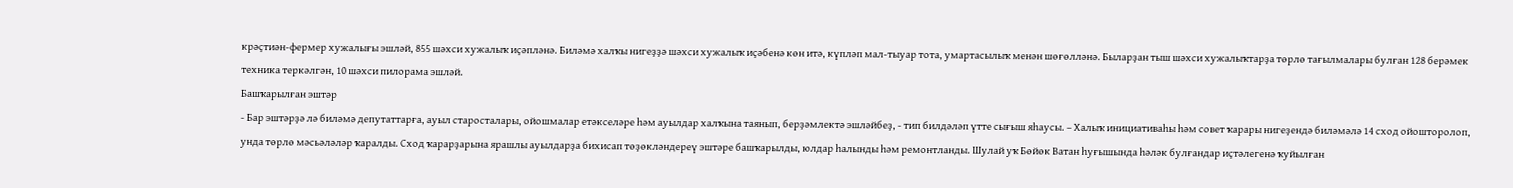крәҫтиән-фермер хужалығы эшләй, 855 шәхси хужалыҡ иҫәпләнә. Биләмә халҡы нигеҙҙә шәхси хужалыҡ иҫәбенә көн итә, күпләп мал-тыуар тота, умартасылыҡ менән шөғөлләнә. Быларҙан тыш шәхси хужалыҡтарҙа төрлө тағылмалары булған 128 берәмек техника теркәлгән, 10 шәхси пилорама эшләй.
Башҡарылған эштәр
- Бар эштәрҙә лә биләмә депутаттарға, ауыл старосталары, ойошмалар етәкселәре һәм ауылдар халҡына таянып, берҙәмлектә эшләйбеҙ, - тип билдәләп үтте сығыш яһаусы. – Халыҡ инициативаһы һәм совет ҡарары нигеҙендә биләмәлә 14 сход ойошторолоп, унда төрлө мәсьәләләр ҡаралды. Сход ҡарарҙарына ярашлы ауылдарҙа бихисап төҙөкләндереү эштәре башҡарылды, юлдар һалынды һәм ремонтланды. Шулай уҡ Бөйөк Ватан һуғышында һәләк булғандар иҫтәлегенә ҡуйылған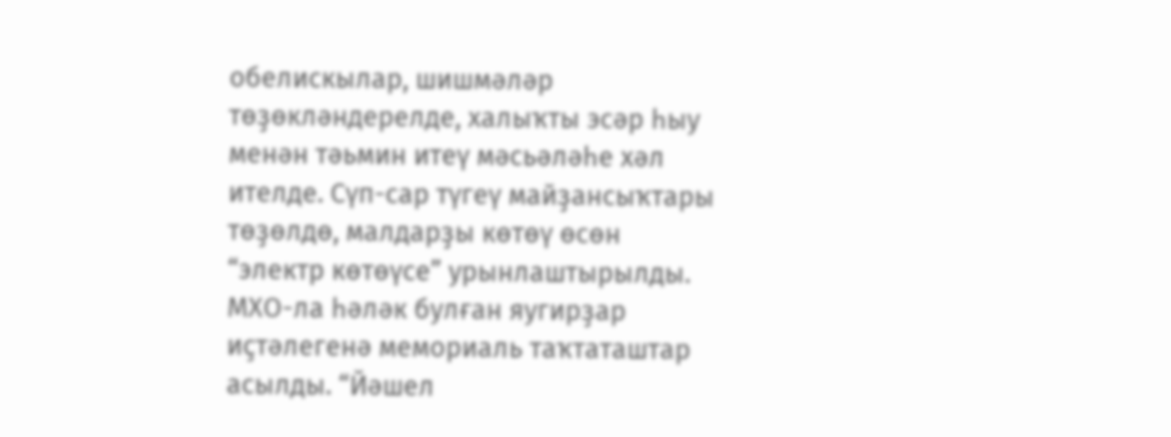обелискылар, шишмәләр төҙөкләндерелде, халыҡты эсәр һыу менән тәьмин итеү мәсьәләһе хәл ителде. Сүп-сар түгеү майҙансыҡтары төҙөлдө, малдарҙы көтөү өсөн “электр көтөүсе” урынлаштырылды. МХО-ла һәләк булған яугирҙар иҫтәлегенә мемориаль таҡтаташтар асылды. “Йәшел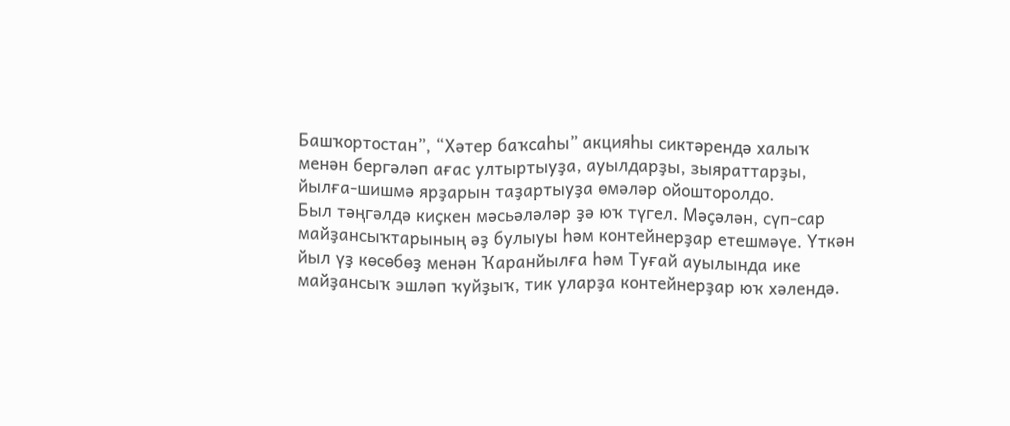Башҡортостан”, “Хәтер баҡсаһы” акцияһы сиктәрендә халыҡ менән бергәләп ағас ултыртыуҙа, ауылдарҙы, зыяраттарҙы, йылға-шишмә ярҙарын таҙартыуҙа өмәләр ойошторолдо.
Был тәңгәлдә киҫкен мәсьәләләр ҙә юҡ түгел. Мәҫәлән, сүп-сар майҙансыҡтарының әҙ булыуы һәм контейнерҙар етешмәүе. Үткән йыл үҙ көсөбөҙ менән Ҡаранйылға һәм Туғай ауылында ике майҙансыҡ эшләп ҡуйҙыҡ, тик уларҙа контейнерҙар юҡ хәлендә.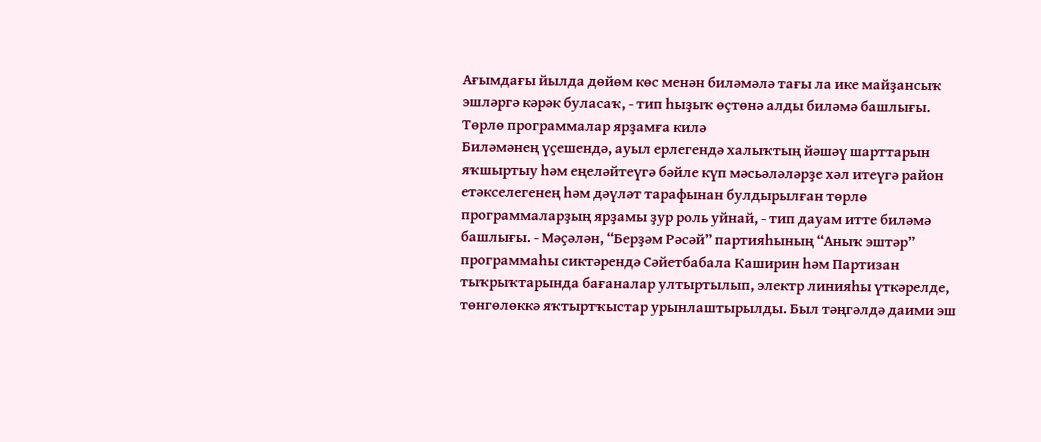Ағымдағы йылда дөйөм көс менән биләмәлә тағы ла ике майҙансыҡ эшләргә кәрәк буласаҡ, - тип һыҙыҡ өҫтөнә алды биләмә башлығы.
Төрлө программалар ярҙамға килә
Биләмәнең үҫешендә, ауыл ерлегендә халыҡтың йәшәү шарттарын яҡшыртыу һәм еңеләйтеүгә бәйле күп мәсьәләләрҙе хәл итеүгә район етәкселегенең һәм дәүләт тарафынан булдырылған төрлө программаларҙың ярҙамы ҙур роль уйнай, - тип дауам итте биләмә башлығы. - Мәҫәлән, “Берҙәм Рәсәй” партияһының “Аныҡ эштәр” программаһы сиктәрендә Сәйетбабала Каширин һәм Партизан тыҡрыҡтарында бағаналар ултыртылып, электр линияһы үткәрелде, төнгөлөккә яҡтыртҡыстар урынлаштырылды. Был тәңгәлдә даими эш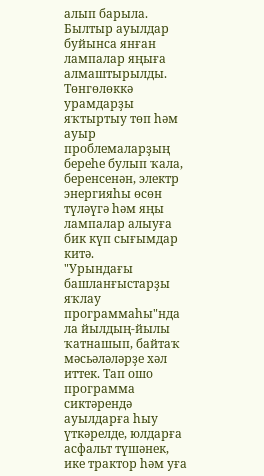алып барыла. Былтыр ауылдар буйынса янған лампалар яңыға алмаштырылды. Төнгөлөккә урамдарҙы яҡтыртыу төп һәм ауыр проблемаларҙың береһе булып ҡала, беренсенән, электр энергияһы өсөн түләүгә һәм яңы лампалар алыуға бик күп сығымдар китә.
"Урындағы башланғыстарҙы яҡлау программаһы"нда ла йылдың-йылы ҡатнашып, байтаҡ мәсьәләләрҙе хәл иттек. Тап ошо программа сиктәрендә ауылдарға һыу үткәрелде, юлдарға асфальт түшәнек, ике трактор һәм уға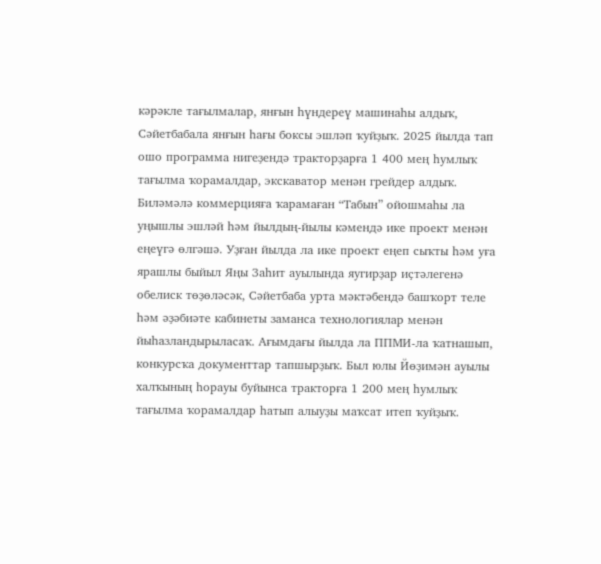кәрәкле тағылмалар, янғын һүндереү машинаһы алдыҡ, Сәйетбабала янғын һағы боксы эшләп ҡуйҙыҡ. 2025 йылда тап ошо программа нигеҙендә тракторҙарға 1 400 мең һумлыҡ тағылма ҡорамалдар, экскаватор менән грейдер алдыҡ. Биләмәлә коммерцияға ҡарамаған “Табын” ойошмаһы ла уңышлы эшләй һәм йылдың-йылы кәмендә ике проект менән еңеүгә өлгәшә. Уҙған йылда ла ике проект еңеп сыҡты һәм уға ярашлы быйыл Яңы Заһит ауылында яугирҙар иҫтәлегенә обелиск төҙөләсәк, Сәйетбаба урта мәктәбендә башҡорт теле һәм әҙәбиәте кабинеты заманса технологиялар менән йыһазландырыласаҡ. Ағымдағы йылда ла ППМИ-ла ҡатнашып, конкурсҡа документтар тапшырҙыҡ. Был юлы Йөҙимән ауылы халҡының һорауы буйынса тракторға 1 200 мең һумлыҡ тағылма ҡорамалдар һатып алыуҙы маҡсат итеп ҡуйҙыҡ.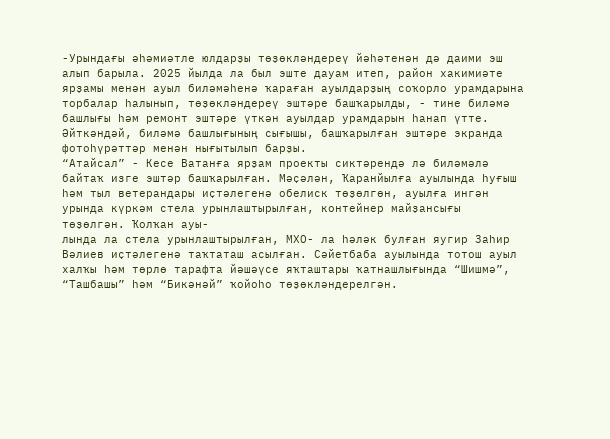-Урындағы әһәмиәтле юлдарҙы төҙөкләндереү йәһәтенән дә даими эш алып барыла. 2025 йылда ла был эште дауам итеп, район хакимиәте ярҙамы менән ауыл биләмәһенә ҡараған ауылдарҙың соҡорло урамдарына торбалар һалынып, төҙөкләндереү эштәре башҡарылды, - тине биләмә башлығы һәм ремонт эштәре үткән ауылдар урамдарын һанап үтте. Әйткәндәй, биләмә башлығының сығышы, башҡарылған эштәре экранда фотоһүрәттәр менән нығытылып барҙы.
“Атайсал” - Кесе Ватанға ярҙам проекты сиктәрендә лә биләмәлә байтаҡ изге эштәр башҡарылған. Мәҫәлән, Ҡаранйылға ауылында һуғыш һәм тыл ветерандары иҫтәлегенә обелиск төҙөлгөн, ауылға ингән урында күркәм стела урынлаштырылған, контейнер майҙансығы төҙөлгән. Ҡолҡан ауы-
лында ла стела урынлаштырылған, МХО- ла һәләк булған яугир Заһир Вәлиев иҫтәлегенә таҡтаташ асылған. Сәйетбаба ауылында тотош ауыл халҡы һәм төрлө тарафта йәшәүсе яҡташтары ҡатнашлығында “Шишмә”, “Ташбашы” һәм “Бикәнәй” ҡойоһо төҙөкләндерелгән.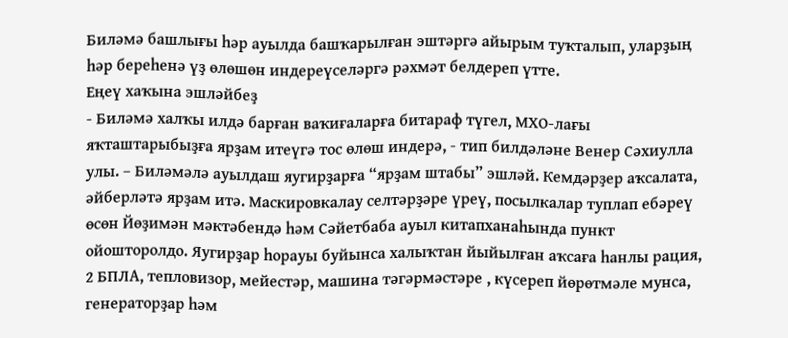Биләмә башлығы һәр ауылда башҡарылған эштәргә айырым туҡталып, уларҙың һәр береһенә үҙ өлөшөн индереүселәргә рәхмәт белдереп үтте.
Еңеү хаҡына эшләйбеҙ
- Биләмә халҡы илдә барған ваҡиғаларға битараф түгел, МХО-лағы яҡташтарыбыҙға ярҙам итеүгә тос өлөш индерә, - тип билдәләне Венер Сәхиулла улы. – Биләмәлә ауылдаш яугирҙарға “ярҙам штабы” эшләй. Кемдәрҙер аҡсалата, әйберләтә ярҙам итә. Маскировкалау селтәрҙәре үреү, посылкалар туплап ебәреү өсөн Йөҙимән мәктәбендә һәм Сәйетбаба ауыл китапханаһында пункт ойошторолдо. Яугирҙар һорауы буйынса халыҡтан йыйылған аҡсаға һанлы рация, 2 БПЛА, тепловизор, мейестәр, машина тәгәрмәстәре , күсереп йөрөтмәле мунса, генераторҙар һәм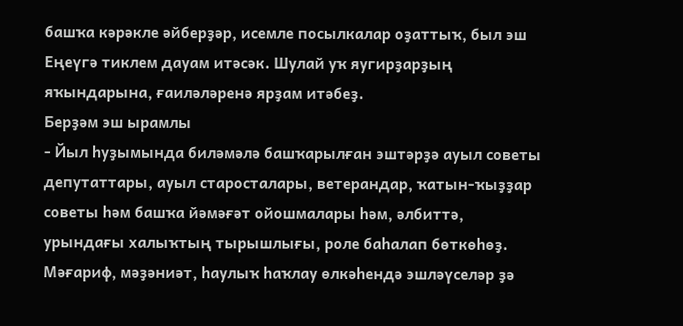башҡа кәрәкле әйберҙәр, исемле посылкалар оҙаттыҡ, был эш Еңеүгә тиклем дауам итәсәк. Шулай уҡ яугирҙарҙың яҡындарына, ғаиләләренә ярҙам итәбеҙ.
Берҙәм эш ырамлы
- Йыл һуҙымында биләмәлә башҡарылған эштәрҙә ауыл советы депутаттары, ауыл старосталары, ветерандар, ҡатын-ҡыҙҙар советы һәм башҡа йәмәғәт ойошмалары һәм, әлбиттә, урындағы халыҡтың тырышлығы, роле баһалап бөткөһөҙ. Мәғариф, мәҙәниәт, һаулыҡ һаҡлау өлкәһендә эшләүселәр ҙә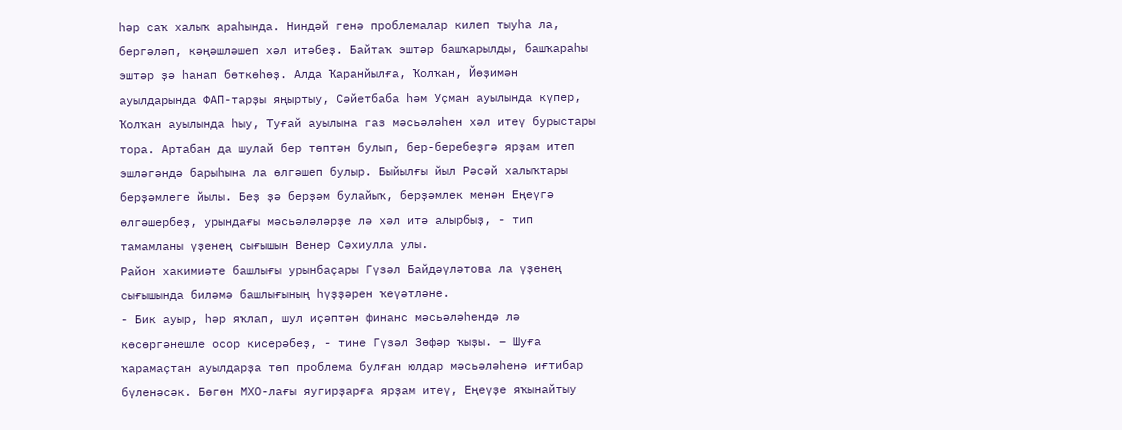һәр саҡ халыҡ араһында. Ниндәй генә проблемалар килеп тыуһа ла, бергәләп, кәңәшләшеп хәл итәбеҙ. Байтаҡ эштәр башҡарылды, башҡараһы эштәр ҙә һанап бөткөһөҙ. Алда Ҡаранйылға, Ҡолҡан, Йөҙимән ауылдарында ФАП-тарҙы яңыртыу, Сәйетбаба һәм Уҫман ауылында күпер, Ҡолҡан ауылында һыу, Туғай ауылына газ мәсьәләһен хәл итеү бурыстары тора. Артабан да шулай бер төптән булып, бер-беребеҙгә ярҙам итеп эшләгәндә барыһына ла өлгәшеп булыр. Быйылғы йыл Рәсәй халыҡтары берҙәмлеге йылы. Беҙ ҙә берҙәм булайыҡ, берҙәмлек менән Еңеүгә өлгәшербеҙ, урындағы мәсьәләләрҙе лә хәл итә алырбыҙ, - тип тамамланы үҙенең сығышын Венер Сәхиулла улы.
Район хакимиәте башлығы урынбаҫары Гүзәл Байдәүләтова ла үҙенең сығышында биләмә башлығының һүҙҙәрен ҡеүәтләне.
- Бик ауыр, һәр яҡлап, шул иҫәптән финанс мәсьәләһендә лә көсөргәнешле осор кисерәбеҙ, - тине Гүзәл Зөфәр ҡыҙы. – Шуға ҡарамаҫтан ауылдарҙа төп проблема булған юлдар мәсьәләһенә иғтибар бүленәсәк. Бөгөн МХО-лағы яугирҙарға ярҙам итеү, Еңеүҙе яҡынайтыу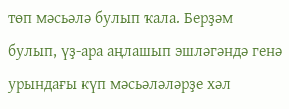төп мәсьәлә булып ҡала. Берҙәм булып, үҙ-ара аңлашып эшләгәндә генә урындағы күп мәсьәләләрҙе хәл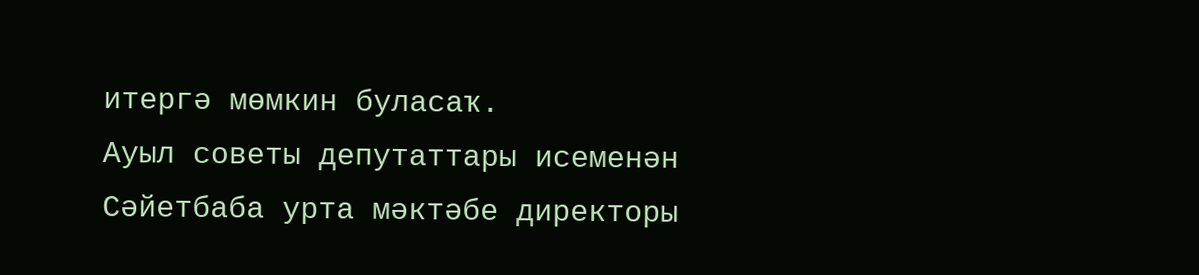итергә мөмкин буласаҡ.
Ауыл советы депутаттары исеменән Сәйетбаба урта мәктәбе директоры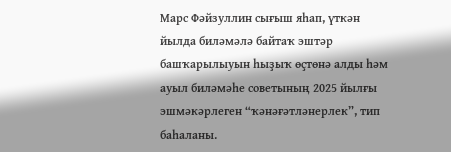Марс Фәйзуллин сығыш яһап, үткән йылда биләмәлә байтаҡ эштәр башҡарылыуын һыҙыҡ өҫтөнә алды һәм ауыл биләмәһе советының 2025 йылғы эшмәкәрлеген “ҡәнәғәтләнерлек”, тип баһаланы.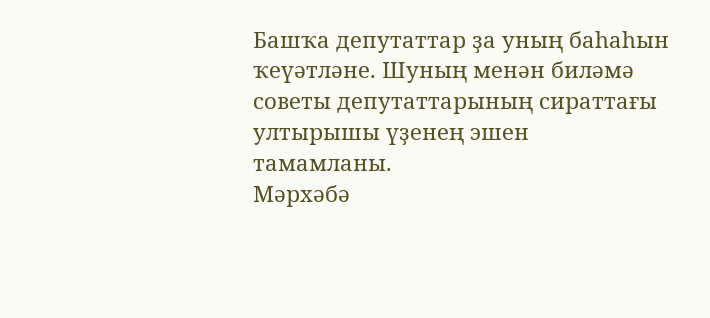Башҡа депутаттар ҙа уның баһаһын ҡеүәтләне. Шуның менән биләмә советы депутаттарының сираттағы ултырышы үҙенең эшен тамамланы.
Мәрхәбә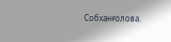Собханғолова.